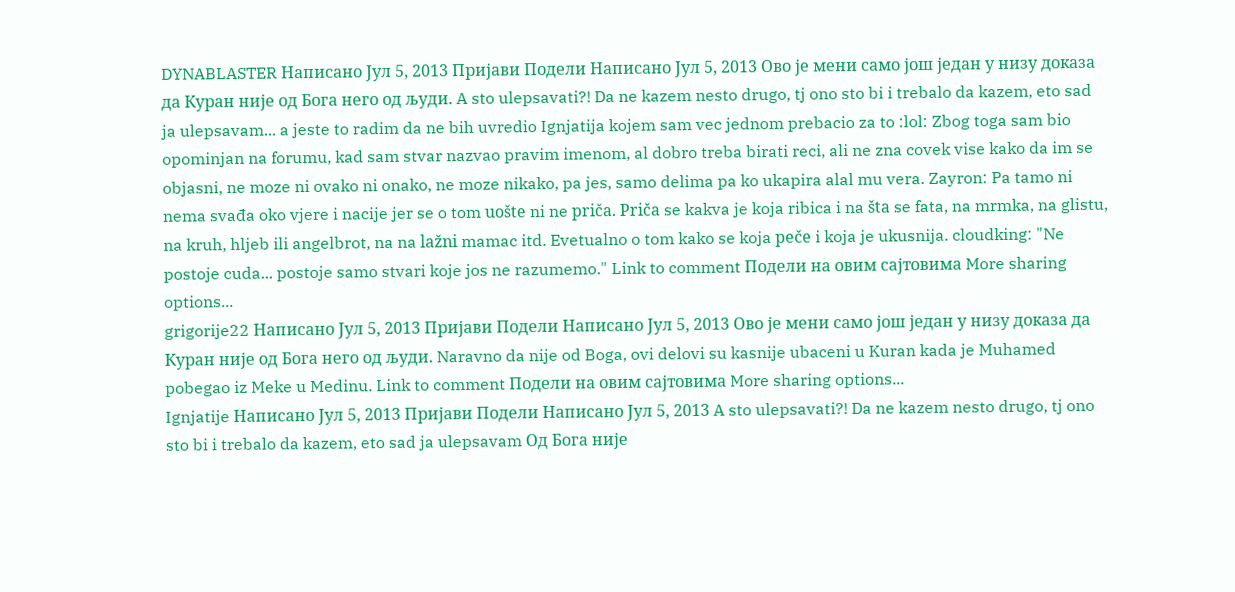DYNABLASTER Написано Јул 5, 2013 Пријави Подели Написано Јул 5, 2013 Ово је мени само још један у низу доказа да Куран није од Бога него од људи. A sto ulepsavati?! Da ne kazem nesto drugo, tj ono sto bi i trebalo da kazem, eto sad ja ulepsavam... a jeste to radim da ne bih uvredio Ignjatija kojem sam vec jednom prebacio za to :lol: Zbog toga sam bio opominjan na forumu, kad sam stvar nazvao pravim imenom, al dobro treba birati reci, ali ne zna covek vise kako da im se objasni, ne moze ni ovako ni onako, ne moze nikako, pa jes, samo delima pa ko ukapira alal mu vera. Zayron: Pa tamo ni nema svađa oko vjere i nacije jer se o tom uošte ni ne priča. Priča se kakva je koja ribica i na šta se fata, na mrmka, na glistu, na kruh, hljeb ili angelbrot, na na lažni mamac itd. Evetualno o tom kako se koja peče i koja je ukusnija. cloudking: "Ne postoje cuda... postoje samo stvari koje jos ne razumemo." Link to comment Подели на овим сајтовима More sharing options...
grigorije22 Написано Јул 5, 2013 Пријави Подели Написано Јул 5, 2013 Ово је мени само још један у низу доказа да Куран није од Бога него од људи. Naravno da nije od Boga, ovi delovi su kasnije ubaceni u Kuran kada je Muhamed pobegao iz Meke u Medinu. Link to comment Подели на овим сајтовима More sharing options...
Ignjatije Написано Јул 5, 2013 Пријави Подели Написано Јул 5, 2013 A sto ulepsavati?! Da ne kazem nesto drugo, tj ono sto bi i trebalo da kazem, eto sad ja ulepsavam Од Бога није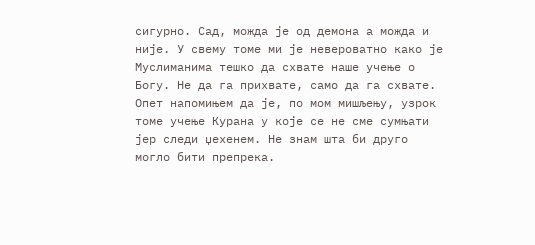сигурно. Сад, можда је од демона а можда и није. У свему томе ми је невероватно како је Муслиманима тешко да схвате наше учење о Богу. Не да га прихвате, само да га схвате. Опет напомињем да је, по мом мишљењу, узрок томе учење Курана у које се не сме сумњати јер следи џехенем. Не знам шта би друго могло бити препрека.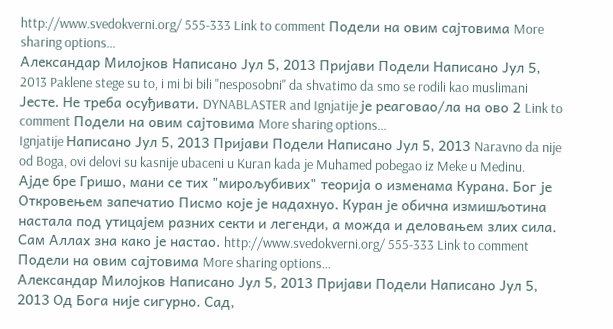http://www.svedokverni.org/ 555-333 Link to comment Подели на овим сајтовима More sharing options...
Александар Милојков Написано Јул 5, 2013 Пријави Подели Написано Јул 5, 2013 Paklene stege su to, i mi bi bili "nesposobni" da shvatimo da smo se rodili kao muslimani Јесте. Не треба осуђивати. DYNABLASTER and Ignjatije је реаговао/ла на ово 2 Link to comment Подели на овим сајтовима More sharing options...
Ignjatije Написано Јул 5, 2013 Пријави Подели Написано Јул 5, 2013 Naravno da nije od Boga, ovi delovi su kasnije ubaceni u Kuran kada je Muhamed pobegao iz Meke u Medinu. Ајде бре Гришо, мани се тих "мирољубивих" теорија о изменама Курана. Бог је Откровењем запечатио Писмо које је надахнуо. Куран је обична измишљотина настала под утицајем разних секти и легенди, а можда и деловањем злих сила. Сам Аллах зна како је настао. http://www.svedokverni.org/ 555-333 Link to comment Подели на овим сајтовима More sharing options...
Александар Милојков Написано Јул 5, 2013 Пријави Подели Написано Јул 5, 2013 Од Бога није сигурно. Сад,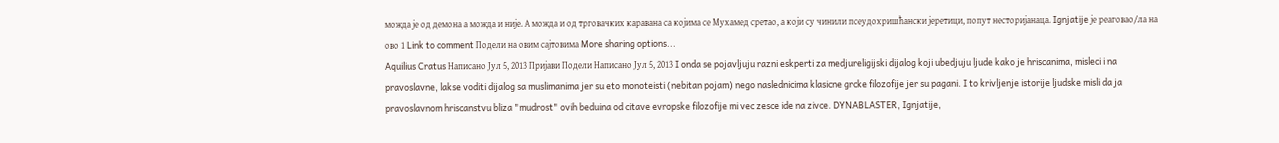можда је од демона а можда и није. А можда и од трговачких каравана са којима се Мухамед сретао, а који су чинили псеудохришћански јеретици, попут несторијанаца. Ignjatije је реаговао/ла на ово 1 Link to comment Подели на овим сајтовима More sharing options...
Aquilius Cratus Написано Јул 5, 2013 Пријави Подели Написано Јул 5, 2013 I onda se pojavljuju razni eskperti za medjureligijski dijalog koji ubedjuju ljude kako je hriscanima, misleci i na pravoslavne, lakse voditi dijalog sa muslimanima jer su eto monoteisti (nebitan pojam) nego naslednicima klasicne grcke filozofije jer su pagani. I to krivljenje istorije ljudske misli da ja pravoslavnom hriscanstvu bliza "mudrost" ovih beduina od citave evropske filozofije mi vec zesce ide na zivce. DYNABLASTER, Ignjatije,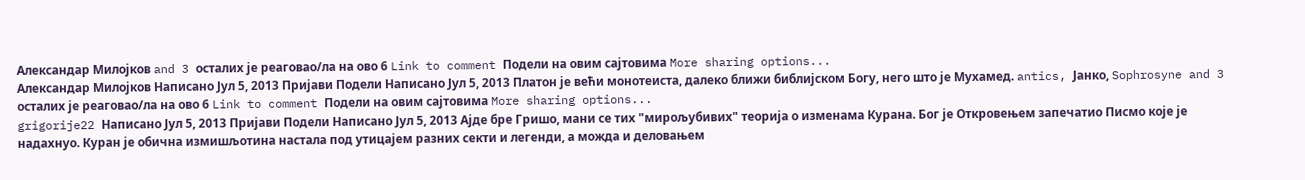Александар Милојков and 3 осталих је реаговао/ла на ово 6 Link to comment Подели на овим сајтовима More sharing options...
Александар Милојков Написано Јул 5, 2013 Пријави Подели Написано Јул 5, 2013 Платон је већи монотеиста, далеко ближи библијском Богу, него што је Мухамед. antics, Јанко, Sophrosyne and 3 осталих је реаговао/ла на ово 6 Link to comment Подели на овим сајтовима More sharing options...
grigorije22 Написано Јул 5, 2013 Пријави Подели Написано Јул 5, 2013 Ајде бре Гришо, мани се тих "мирољубивих" теорија о изменама Курана. Бог је Откровењем запечатио Писмо које је надахнуо. Куран је обична измишљотина настала под утицајем разних секти и легенди, а можда и деловањем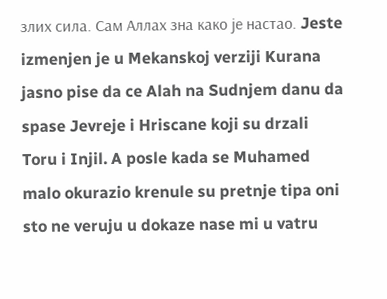злих сила. Сам Аллах зна како је настао. Jeste izmenjen je u Mekanskoj verziji Kurana jasno pise da ce Alah na Sudnjem danu da spase Jevreje i Hriscane koji su drzali Toru i Injil. A posle kada se Muhamed malo okurazio krenule su pretnje tipa oni sto ne veruju u dokaze nase mi u vatru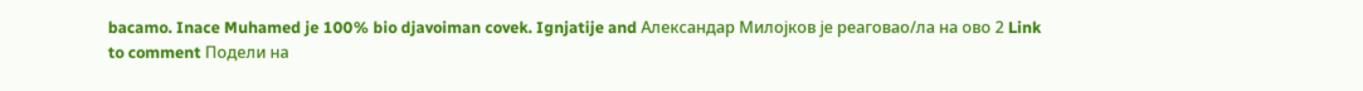bacamo. Inace Muhamed je 100% bio djavoiman covek. Ignjatije and Александар Милојков је реаговао/ла на ово 2 Link to comment Подели на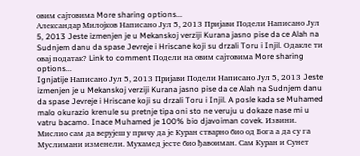овим сајтовима More sharing options...
Александар Милојков Написано Јул 5, 2013 Пријави Подели Написано Јул 5, 2013 Jeste izmenjen je u Mekanskoj verziji Kurana jasno pise da ce Alah na Sudnjem danu da spase Jevreje i Hriscane koji su drzali Toru i Injil. Одакле ти овај податак? Link to comment Подели на овим сајтовима More sharing options...
Ignjatije Написано Јул 5, 2013 Пријави Подели Написано Јул 5, 2013 Jeste izmenjen je u Mekanskoj verziji Kurana jasno pise da ce Alah na Sudnjem danu da spase Jevreje i Hriscane koji su drzali Toru i Injil. A posle kada se Muhamed malo okurazio krenule su pretnje tipa oni sto ne veruju u dokaze nase mi u vatru bacamo. Inace Muhamed je 100% bio djavoiman covek. Извини. Мислио сам да верујеш у причу да је Куран стварно био од Бога а да су га Муслимани изменели. Мухамед јесте био ђавоиман. Сам Куран и Сунет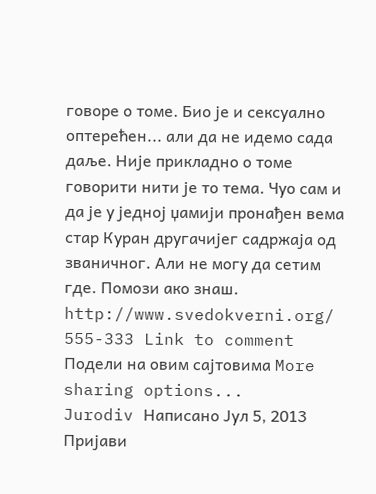говоре о томе. Био је и сексуално оптерећен... али да не идемо сада даље. Није прикладно о томе говорити нити је то тема. Чуо сам и да је у једној џамији пронађен вема стар Куран другачијег садржаја од званичног. Али не могу да сетим где. Помози ако знаш. http://www.svedokverni.org/ 555-333 Link to comment Подели на овим сајтовима More sharing options...
Jurodiv Написано Јул 5, 2013 Пријави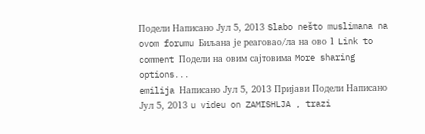Подели Написано Јул 5, 2013 Slabo nešto muslimana na ovom forumu Биљана је реаговао/ла на ово 1 Link to comment Подели на овим сајтовима More sharing options...
emilija Написано Јул 5, 2013 Пријави Подели Написано Јул 5, 2013 u videu on ZAMISHLJA , trazi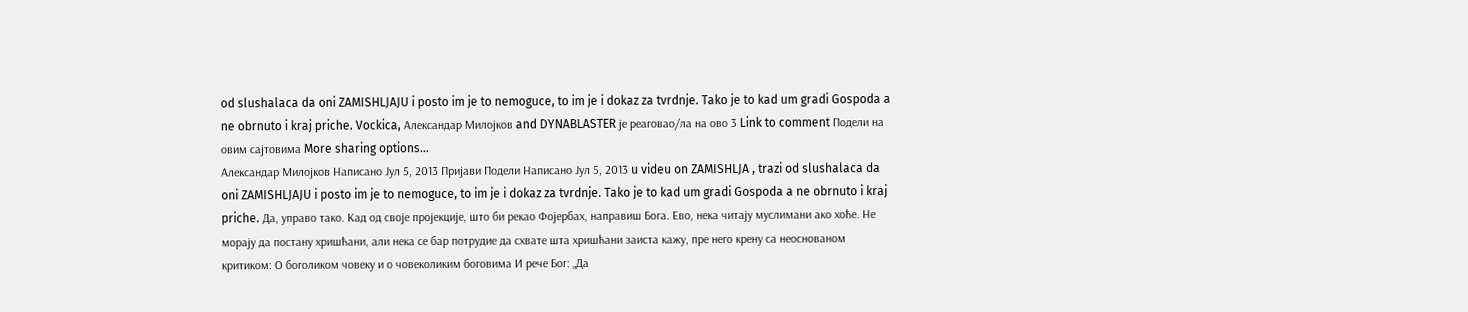od slushalaca da oni ZAMISHLJAJU i posto im je to nemoguce, to im je i dokaz za tvrdnje. Tako je to kad um gradi Gospoda a ne obrnuto i kraj priche. Vockica, Александар Милојков and DYNABLASTER је реаговао/ла на ово 3 Link to comment Подели на овим сајтовима More sharing options...
Александар Милојков Написано Јул 5, 2013 Пријави Подели Написано Јул 5, 2013 u videu on ZAMISHLJA , trazi od slushalaca da oni ZAMISHLJAJU i posto im je to nemoguce, to im je i dokaz za tvrdnje. Tako je to kad um gradi Gospoda a ne obrnuto i kraj priche. Да, управо тако. Кад од своје пројекције, што би рекао Фојербах, направиш Бога. Ево, нека читају муслимани ако хоће. Не морају да постану хришћани, али нека се бар потрудие да схвате шта хришћани заиста кажу, пре него крену са неоснованом критиком: О боголиком човеку и о човеколиким боговима И рече Бог: „Да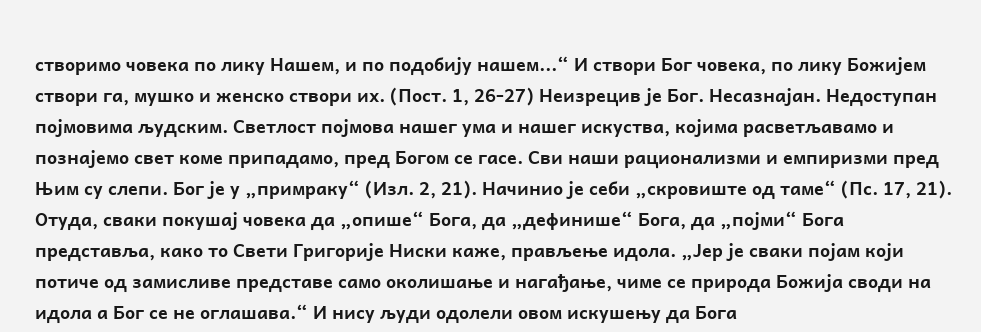створимо човека по лику Нашем, и по подобију нашем...“ И створи Бог човека, по лику Божијем створи га, мушко и женско створи их. (Пост. 1, 26-27) Неизрецив је Бог. Несазнајан. Недоступан појмовима људским. Светлост појмова нашег ума и нашег искуства, којима расветљавамо и познајемо свет коме припадамо, пред Богом се гасе. Сви наши рационализми и емпиризми пред Њим су слепи. Бог је у „примраку“ (Изл. 2, 21). Начинио је себи „скровиште од таме“ (Пс. 17, 21). Отуда, сваки покушај човека да „опише“ Бога, да „дефинише“ Бога, да „појми“ Бога представља, како то Свети Григорије Ниски каже, прављење идола. „Јер је сваки појам који потиче од замисливе представе само околишање и нагађање, чиме се природа Божија своди на идола а Бог се не оглашава.“ И нису људи одолели овом искушењу да Бога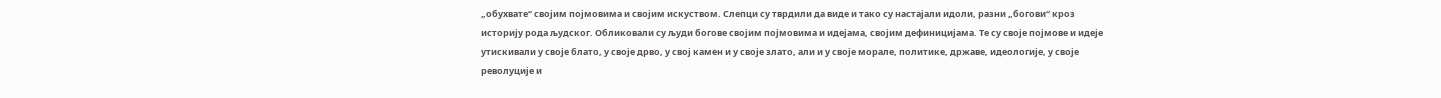„обухвате“ својим појмовима и својим искуством. Слепци су тврдили да виде и тако су настајали идоли, разни „богови“ кроз историју рода људског. Обликовали су људи богове својим појмовима и идејама, својим дефиницијама. Те су своје појмове и идеје утискивали у своје блато, у своје дрво, у свој камен и у своје злато, али и у своје морале, политике, државе, идеологије, у своје револуције и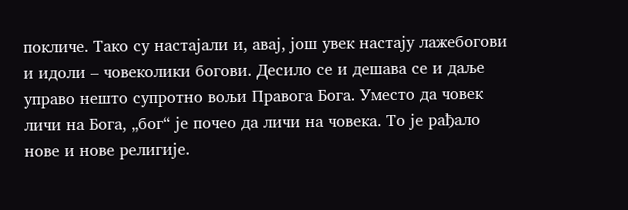покличе. Тако су настајали и, авај, још увек настају лажебогови и идоли – човеколики богови. Десило се и дешава се и даље управо нешто супротно вољи Правога Бога. Уместо да човек личи на Бога, „бог“ је почео да личи на човека. То је рађало нове и нове религије.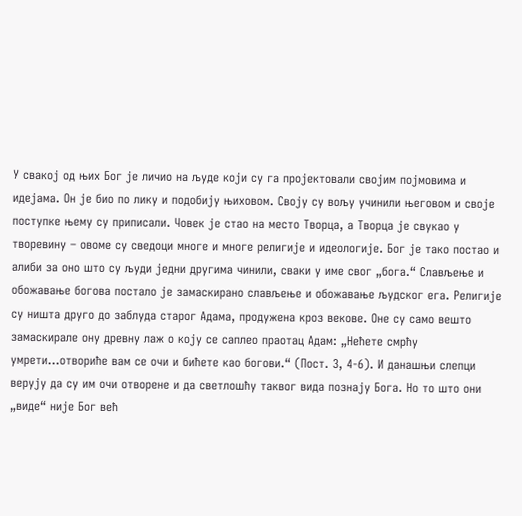У свакој од њих Бог је личио на људе који су га пројектовали својим појмовима и идејама. Он је био по лику и подобију њиховом. Своју су вољу учинили његовом и своје поступке њему су приписали. Човек је стао на место Творца, а Творца је свукао у творевину – овоме су сведоци многе и многе религије и идеологије. Бог је тако постао и алиби за оно што су људи једни другима чинили, сваки у име свог „бога.“ Слављење и обожавање богова постало је замаскирано слављење и обожавање људског ега. Религије су ништа друго до заблуда старог Адама, продужена кроз векове. Оне су само вешто замаскирале ону древну лаж о коју се саплео праотац Адам: „Нећете смрћу умрети...отвориће вам се очи и бићете као богови.“ (Пост. 3, 4-6). И данашњи слепци верују да су им очи отворене и да светлошћу таквог вида познају Бога. Но то што они „виде“ није Бог већ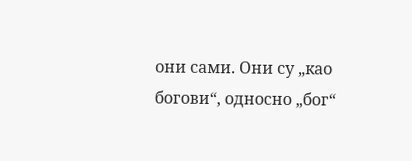они сами. Они су „као богови“, односно „бог“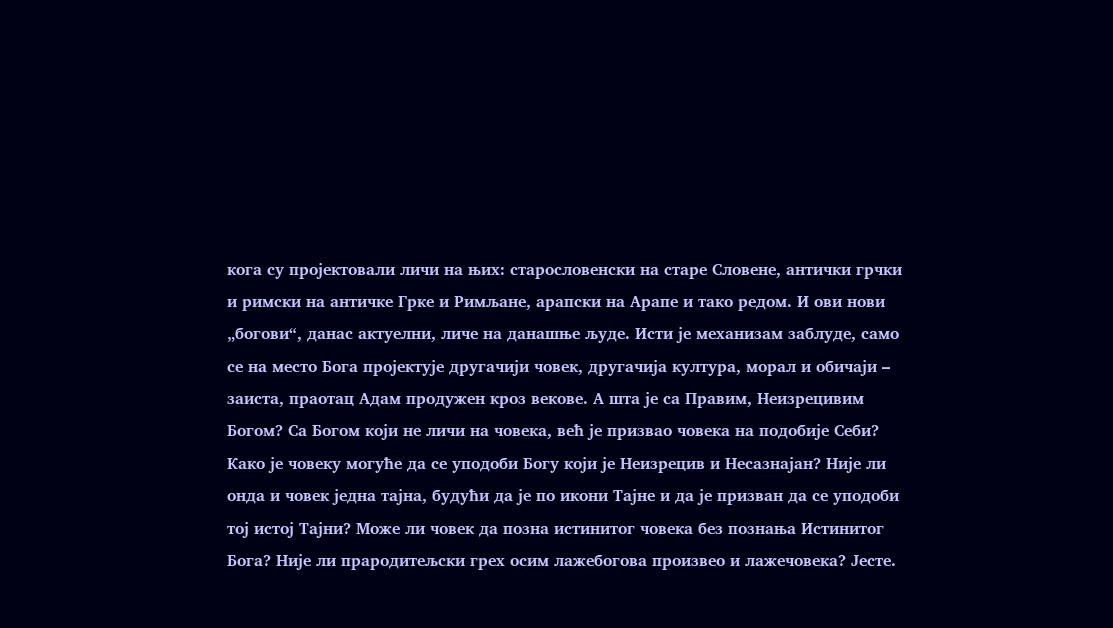кога су пројектовали личи на њих: старословенски на старе Словене, антички грчки и римски на античке Грке и Римљане, арапски на Арапе и тако редом. И ови нови „богови“, данас актуелни, личе на данашње људе. Исти је механизам заблуде, само се на место Бога пројектује другачији човек, другачија култура, морал и обичаји – заиста, праотац Адам продужен кроз векове. А шта је са Правим, Неизрецивим Богом? Са Богом који не личи на човека, већ је призвао човека на подобије Себи? Како је човеку могуће да се уподоби Богу који је Неизрецив и Несазнајан? Није ли онда и човек једна тајна, будући да је по икони Тајне и да је призван да се уподоби тој истој Тајни? Може ли човек да позна истинитог човека без познања Истинитог Бога? Није ли прародитељски грех осим лажебогова произвео и лажечовека? Јесте.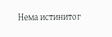Нема истинитог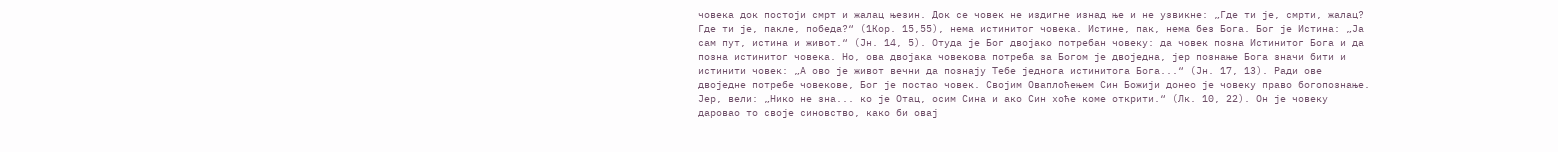човека док постоји смрт и жалац њезин. Док се човек не издигне изнад ње и не узвикне: „Где ти је, смрти, жалац? Где ти је, пакле, победа?“ (1Кор. 15,55), нема истинитог човека. Истине, пак, нема без Бога. Бог је Истина: „Ја сам пут, истина и живот.“ (Јн. 14, 5). Отуда је Бог двојако потребан човеку: да човек позна Истинитог Бога и да позна истинитог човека. Но, ова двојака човекова потреба за Богом је двоједна, јер познање Бога значи бити и истинити човек: „А ово је живот вечни да познају Тебе једнога истинитога Бога...“ (Јн. 17, 13). Ради ове двоједне потребе човекове, Бог је постао човек. Својим Оваплоћењем Син Божији донео је човеку право богопознање. Јер, вели: „Нико не зна... ко је Отац, осим Сина и ако Син хоће коме открити.“ (Лк. 10, 22). Он је човеку даровао то своје синовство, како би овај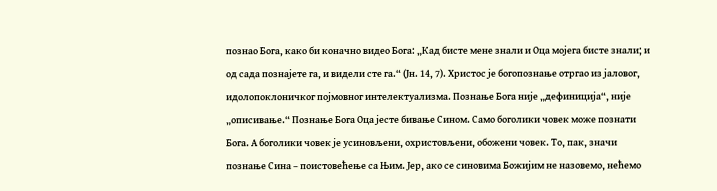познао Бога, како би коначно видео Бога: „Кад бисте мене знали и Оца мојега бисте знали; и од сада познајете га, и видели сте га.“ (Јн. 14, 7). Христос је богопознање отргао из јаловог, идолопоклоничког појмовног интелектуализма. Познање Бога није „дефиниција“, није „описивање.“ Познање Бога Оца јесте бивање Сином. Само боголики човек може познати Бога. А боголики човек је усиновљени, охристовљени, обожени човек. То, пак, значи познање Сина – поистовећење са Њим. Јер, ако се синовима Божијим не назовемо, нећемо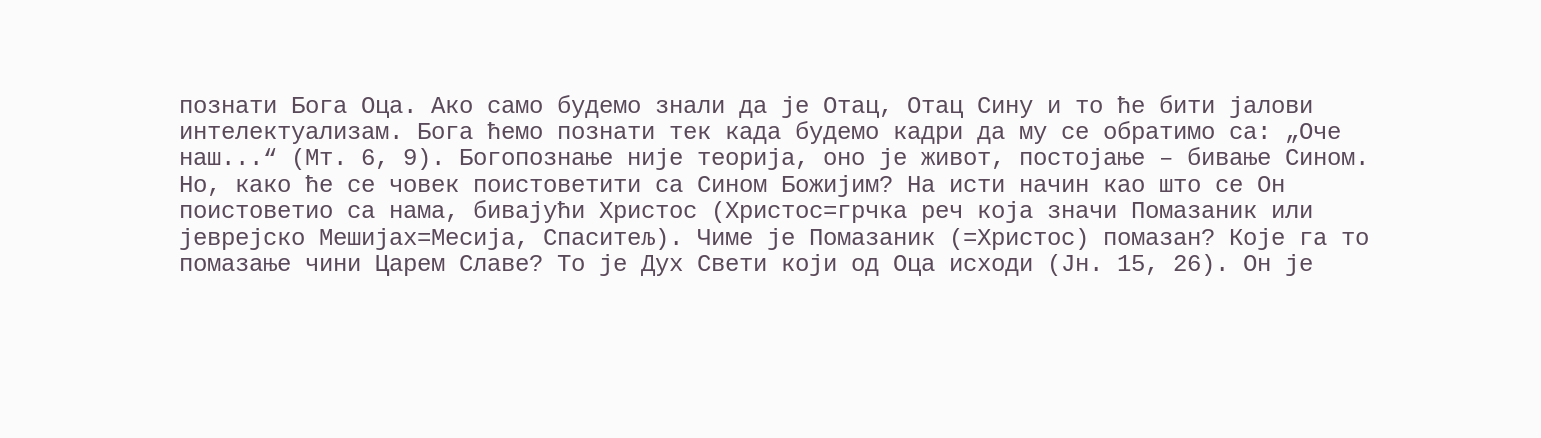познати Бога Оца. Ако само будемо знали да је Отац, Отац Сину и то ће бити јалови интелектуализам. Бога ћемо познати тек када будемо кадри да му се обратимо са: „Оче наш...“ (Мт. 6, 9). Богопознање није теорија, оно је живот, постојање – бивање Сином. Но, како ће се човек поистоветити са Сином Божијим? На исти начин као што се Он поистоветио са нама, бивајући Христос (Христос=грчка реч која значи Помазаник или јеврејско Мешијах=Месија, Спаситељ). Чиме је Помазаник (=Христос) помазан? Које га то помазање чини Царем Славе? То је Дух Свети који од Оца исходи (Јн. 15, 26). Он је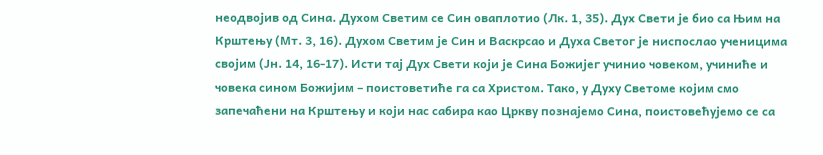неодвојив од Сина. Духом Светим се Син оваплотио (Лк. 1, 35). Дух Свети је био са Њим на Крштењу (Мт. 3, 16). Духом Светим је Син и Васкрсао и Духа Светог је ниспослао ученицима својим (Јн. 14, 16-17). Исти тај Дух Свети који је Сина Божијег учинио човеком, учиниће и човека сином Божијим – поистоветиће га са Христом. Тако, у Духу Светоме којим смо запечаћени на Крштењу и који нас сабира као Цркву познајемо Сина, поистовећујемо се са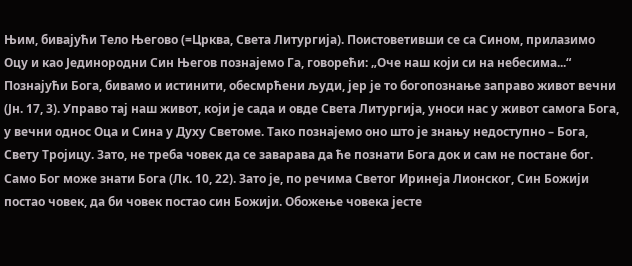Њим, бивајући Тело Његово (=Црква, Света Литургија). Поистоветивши се са Сином, прилазимо Оцу и као Јединородни Син Његов познајемо Га, говорећи: „Оче наш који си на небесима...“ Познајући Бога, бивамо и истинити, обесмрћени људи, јер је то богопознање заправо живот вечни (Јн. 17, 3). Управо тај наш живот, који је сада и овде Света Литургија, уноси нас у живот самога Бога, у вечни однос Оца и Сина у Духу Светоме. Тако познајемо оно што је знању недоступно – Бога, Свету Тројицу. Зато, не треба човек да се заварава да ће познати Бога док и сам не постане бог. Само Бог може знати Бога (Лк. 10, 22). Зато је, по речима Светог Иринеја Лионског, Син Божији постао човек, да би човек постао син Божији. Обожење човека јесте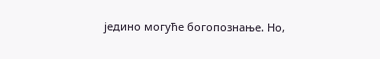једино могуће богопознање. Но,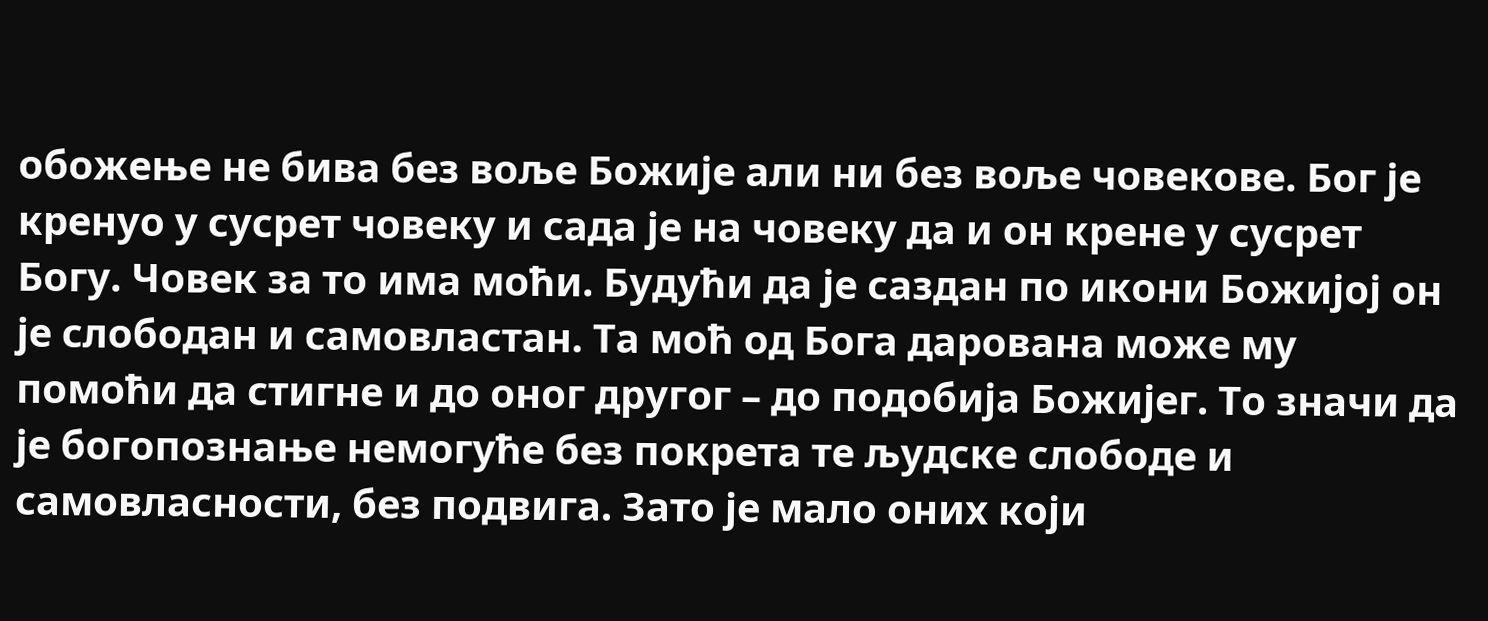обожење не бива без воље Божије али ни без воље човекове. Бог је кренуо у сусрет човеку и сада је на човеку да и он крене у сусрет Богу. Човек за то има моћи. Будући да је саздан по икони Божијој он је слободан и самовластан. Та моћ од Бога дарована може му помоћи да стигне и до оног другог – до подобија Божијег. То значи да је богопознање немогуће без покрета те људске слободе и самовласности, без подвига. Зато је мало оних који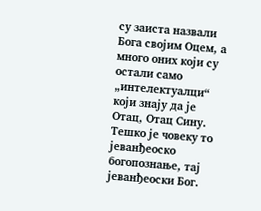су заиста назвали Бога својим Оцем, а много оних који су остали само „интелектуалци“ који знају да је Отац, Отац Сину. Тешко је човеку то јеванђеоско богопознање, тај јеванђеоски Бог.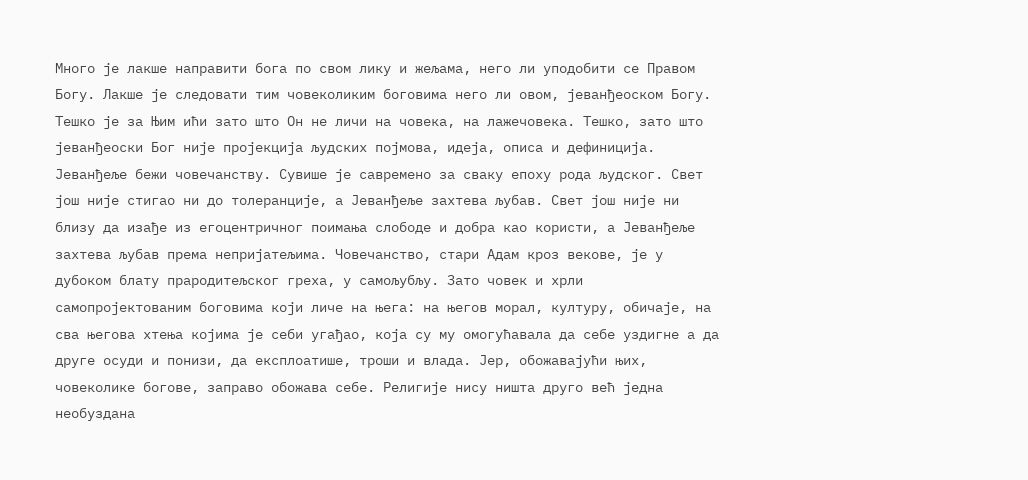Много је лакше направити бога по свом лику и жељама, него ли уподобити се Правом Богу. Лакше је следовати тим човеколиким боговима него ли овом, јеванђеоском Богу. Тешко је за Њим ићи зато што Он не личи на човека, на лажечовека. Тешко, зато што јеванђеоски Бог није пројекција људских појмова, идеја, описа и дефиниција. Јеванђеље бежи човечанству. Сувише је савремено за сваку епоху рода људског. Свет још није стигао ни до толеранције, а Јеванђеље захтева љубав. Свет још није ни близу да изађе из егоцентричног поимања слободе и добра као користи, а Јеванђеље захтева љубав према непријатељима. Човечанство, стари Адам кроз векове, је у дубоком блату прародитељског греха, у самољубљу. Зато човек и хрли самопројектованим боговима који личе на њега: на његов морал, културу, обичаје, на сва његова хтења којима је себи угађао, која су му омогућавала да себе уздигне а да друге осуди и понизи, да експлоатише, троши и влада. Јер, обожавајући њих, човеколике богове, заправо обожава себе. Религије нису ништа друго већ једна необуздана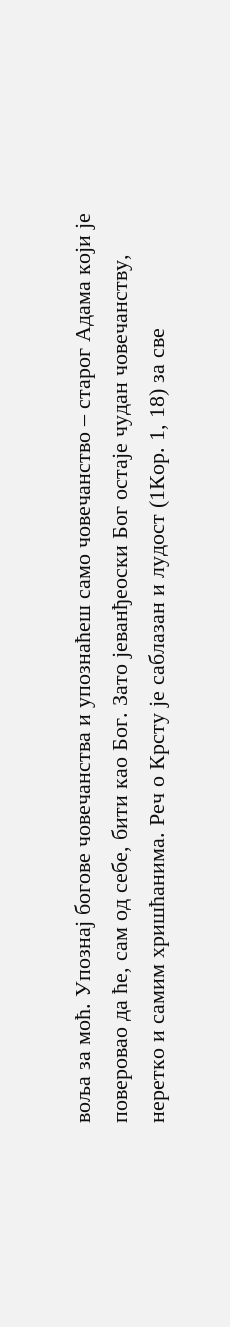воља за моћ. Упознај богове човечанства и упознаћеш само човечанство – старог Адама који је поверовао да ће, сам од себе, бити као Бог. Зато јеванђеоски Бог остаје чудан човечанству, неретко и самим хришћанима. Реч о Крсту је саблазан и лудост (1Кор. 1, 18) за све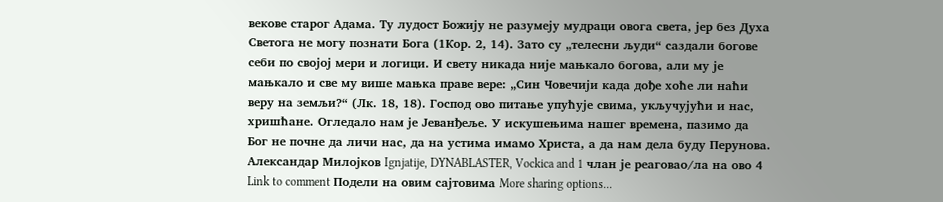векове старог Адама. Ту лудост Божију не разумеју мудраци овога света, јер без Духа Светога не могу познати Бога (1Кор. 2, 14). Зато су „телесни људи“ саздали богове себи по својој мери и логици. И свету никада није мањкало богова, али му је мањкало и све му више мањка праве вере: „Син Човечији када дође хоће ли наћи веру на земљи?“ (Лк. 18, 18). Господ ово питање упућује свима, укључујући и нас, хришћане. Огледало нам је Јеванђеље. У искушењима нашег времена, пазимо да Бог не почне да личи нас, да на устима имамо Христа, а да нам дела буду Перунова. Александар Милојков Ignjatije, DYNABLASTER, Vockica and 1 члан је реаговао/ла на ово 4 Link to comment Подели на овим сајтовима More sharing options...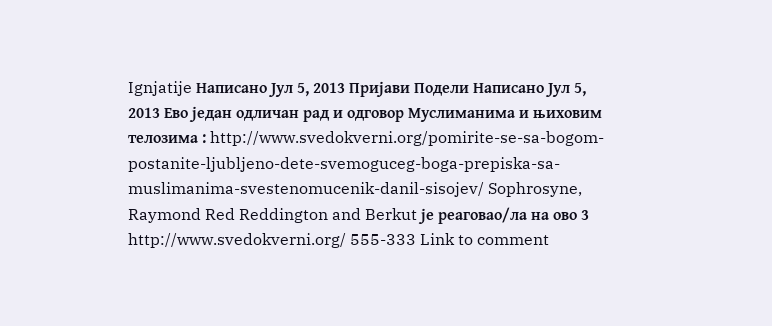Ignjatije Написано Јул 5, 2013 Пријави Подели Написано Јул 5, 2013 Ево један одличан рад и одговор Муслиманима и њиховим телозима : http://www.svedokverni.org/pomirite-se-sa-bogom-postanite-ljubljeno-dete-svemoguceg-boga-prepiska-sa-muslimanima-svestenomucenik-danil-sisojev/ Sophrosyne, Raymond Red Reddington and Berkut је реаговао/ла на ово 3 http://www.svedokverni.org/ 555-333 Link to comment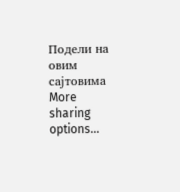Подели на овим сајтовима More sharing options...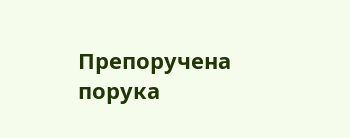Препоручена порука